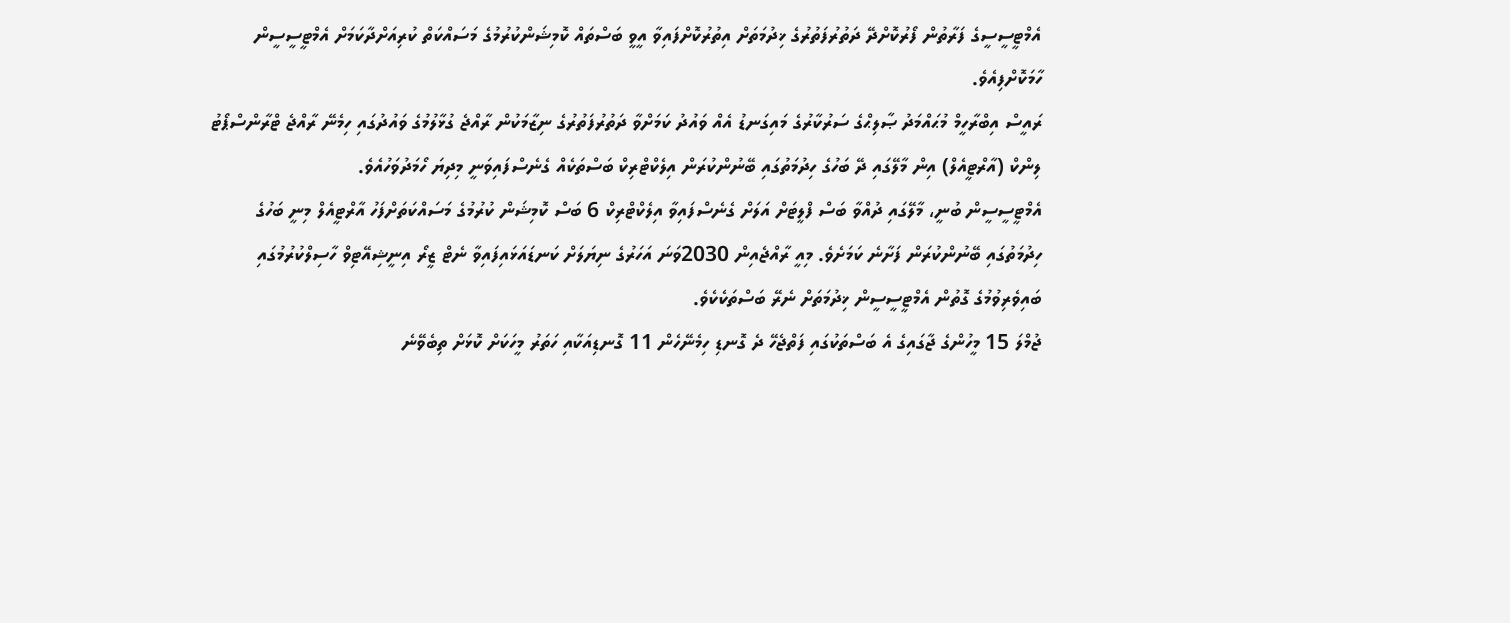އެމްޓީސީސީގެ ފަރާތުން ފޯރުކޮށްދޭ ދަތުރުފަތުރުގެ ޚިދުމަތަށް އިތުރުކޮށްފައިވާ އީވީ ބަސްތައް ކޮމިޝަންކުރުމުގެ މަސައްކަތް ކުރިއަށްދާކަމަށް އެމްޓީސީސީން ހާމަކޮށްފިއެވެ.
ރައީސް އިބްރާހީމް މުޙައްމަދު ޞާލިޙްގެ ސަރުކާރުގެ މައިގަނޑު އެއް ވައުދު ކަމަށްވާ ދަތުރުފަތުރުގެ ނިޒާމަކުން ރާއްޖެ ގުޅާލުމުގެ ވައުދުގައި ހިމެނޭ ރާއްޖެ ޓްރާންސްޕޯޓު ލިންކް (އާރްޓީއެލް) އިން މާލޭގައި ދޭ ބަހުގެ ހިދުމަތުގައި ބޭނުންކުރަން އިލެކްޓްރިކް ބަސްތަކެއް ގެނެސްފައިވަނީ މިދިޔަ ހޯމަދުވަހުއެވެ.
އެމްޓީސީސީން ބުނީ، މާލޭގައި ދުއްވާ ބަސް ފްލީޓަށް އަލަށް ގެނެސްފައިވާ އިލެކްޓްރިކް 6 ބަސް ކޮމިޝަން ކުރުމުގެ މަސައްކަތަށްފަހު އާރްޓީއެލް މިނީ ބަހުގެ ހިދުމަތުގައި ބޭނުންކުރަން ފަށާނެ ކަމަށެވެ. މިއީ ރާއްޖެއިން 2030ވަނަ އަހަރުގެ ނިޔަލަށް ކަނޑައަޅައިފައިވާ ނެޓް ޒީރޯ އިނީޝިއޭޓިވް ހާސިލްކުރުމުގައި ބައިވެރިވުމުގެ ގޮތުން އެމްޓީސީސީން ޚިދުމަތަށް ނެރޭ ބަސްތަކެކެވެ.
ޖުމްލަ 15 މީހުންގެ ޖާގައިގެ އެ ބަސްތަކުގައި ފަތްޖެހޭ ދެ ގޮނޑި ހިމެނޭހެން 11 ގޮނޑިއަކާއި ހަތަރު މީހަކަށް ކޮޅަށް ތިބެވޭނެ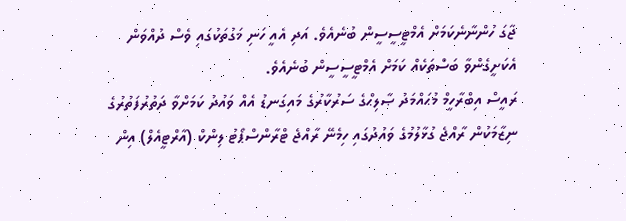ޖާގަ ހުންނާނެކަމަށް އެމްޓީސީސީން ބުނެއެވެ. އަދި އެއީ ހަނި މަގުތަކުގައި ވެސް ދުއްވަން އެކަށީގެންވާ ބަސްތަކެއް ކަމަށް އެމްޓީސީސީން ބުނެއެވެ.
ރައީސް އިބްރާހީމް މުޙައްމަދު ޞާލިޙްގެ ސަރުކާރުގެ މައިގަނޑު އެއް ވައުދު ކަމަށްވާ ދަތުރުފަތުރުގެ ނިޒާމަކުން ރާއްޖެ ގުޅާލުމުގެ ވައުދުގައި ހިމެނޭ ރާއްޖެ ޓްރާންސްޕޯޓު ލިންކް (އާރްޓީއެލް) އިން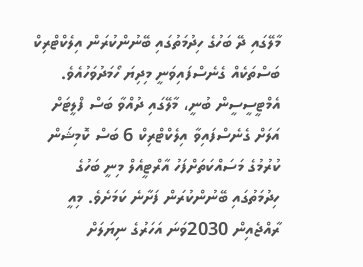މާލޭގައި ދޭ ބަހުގެ ހިދުމަތުގައި ބޭނުންކުރަން އިލެކްޓްރިކް ބަސްތަކެއް ގެނެސްފައިވަނީ މިދިޔަ ހޯމަދުވަހުއެވެ.
އެމްޓީސީސީން ބުނީ، މާލޭގައި ދުއްވާ ބަސް ފްލީޓަށް އަލަށް ގެނެސްފައިވާ އިލެކްޓްރިކް 6 ބަސް ކޮމިޝަން ކުރުމުގެ މަސައްކަތަށްފަހު އާރްޓީއެލް މިނީ ބަހުގެ ހިދުމަތުގައި ބޭނުންކުރަން ފަށާނެ ކަމަށެވެ. މިއީ ރާއްޖެއިން 2030ވަނަ އަހަރުގެ ނިޔަލަށް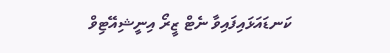ކަނޑައަޅައިފައިވާ ނެޓް ޒީރޯ އިނީޝިއޭޓިވް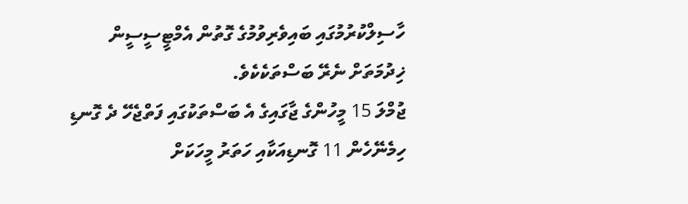ހާސިލްކުރުމުގައި ބައިވެރިވުމުގެ ގޮތުން އެމްޓީސީސީން ޚިދުމަތަށް ނެރޭ ބަސްތަކެކެވެ.
ޖުމްލަ 15 މީހުންގެ ޖާގައިގެ އެ ބަސްތަކުގައި ފަތްޖެހޭ ދެ ގޮނޑި ހިމެނޭހެން 11 ގޮނޑިއަކާއި ހަތަރު މީހަކަށް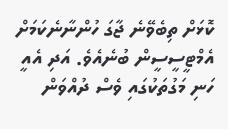ކޮޅަށް ތިބެވޭނެ ޖާގަ ހުންނާނެކަމަށް އެމްޓީސީސީން ބުނެއެވެ. އަދި އެއީ ހަނި މަގުތަކުގައި ވެސް ދުއްވަން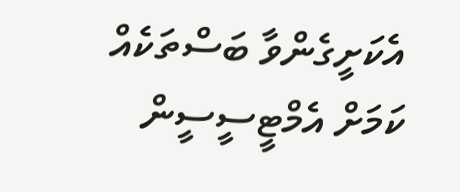އެކަށީގެންވާ ބަސްތަކެއް ކަމަށް އެމްޓީސީސީން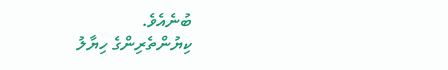ބުނެއެވެ.
ކިޔުންތެރިންގެ ހިޔާލު